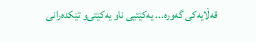قه‌ڵایه‌كی گه‌وره‌... یه‌كێتیی ناو یه‌كێتی‌و تێكده‌رانی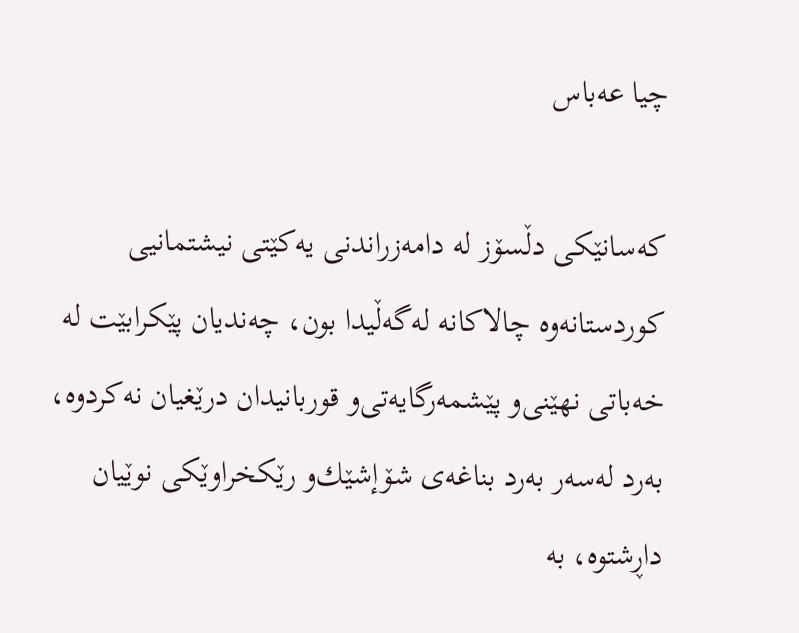چیا عه‌باس

كه‌سانێكی دڵسۆز له‌ دامه‌زراندنی یه‌كێتی نیشتمانیی كوردستانه‌وه‌ چالاكانه‌ له‌گه‌ڵیدا بون، چه‌ندیان پێكرابێت له‌ خه‌باتی نهێنی‌و پێشمه‌رگایه‌تی‌و قوربانیدان درێغیان نه‌كردوه‌، به‌رد له‌سه‌ر به‌رد بناغه‌ی شۆإشێك‌و رێكخراوێكی نوێیان داڕشتوه‌، به‌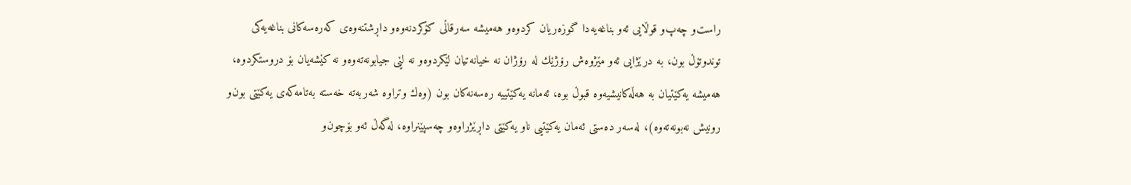راست‌و چه‌پ‌و قوڵایی ئه‌و بناغه‌یه‌دا گوزه‌ریان كردوه‌‌و هه‌میشه‌ سه‌رقاڵی كۆكردنه‌وه‌و داڕشتنه‌وه‌ی كه‌ره‌سه‌كانی بناغه‌یه‌كی توندوتۆڵ‌ بون، به‌ درێژایی ئه‌و مێژوه‌ش رۆژێك له‌ رۆژان نه‌ خیانه‌تیان لێكردوه‌‌و نه‌ لێی جیابونه‌ته‌وه‌‌و نه‌ كێشه‌یان بۆ دروستكردوه‌، هه‌میشه‌ یه‌كێتیان به‌ هه‌ڵه‌كانیشیه‌وه‌ قبوڵ‌ بوه‌، ئه‌مانه‌ یه‌كێتییه‌ ره‌سه‌نه‌كان بون (وه‌ك وتراوه‌ شه‌ربه‌ته‌ خه‌سته‌ به‌تامه‌كه‌ی یه‌كێتی بون‌و رونیش نه‌بونه‌ته‌وه‌)، له‌سه‌ر ده‌ستی ئه‌مان یه‌كێتیی ناو یه‌كێتی داڕێژراوه‌‌و چه‌سپێنراوه‌، له‌گه‌ڵ‌ ئه‌و بۆچون‌و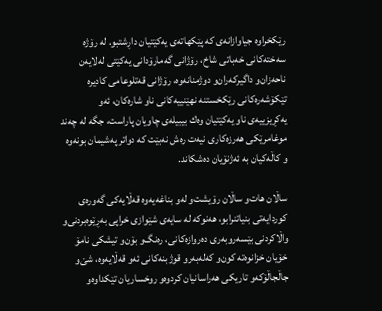رێكخراوه‌ جیاوازانه‌ی كه‌ پێكهاته‌ی یه‌كێتیان داڕشتبو. له‌ رۆژه‌ سه‌خته‌كانی خه‌باتی شاخ، رۆژانی گه‌مارۆدانی یه‌كێتی له‌لایه‌ن ناحه‌زان‌و داگیركه‌ران‌و دوژمنانه‌وه‌، رۆژانی قه‌تلوعامی كادیره‌ تێكۆشه‌ره‌كانی رێكخستنه‌ نهێنییه‌كانی ناو شاره‌كان، ئه‌و یه‌كڕیزییه‌ی ناو یه‌كێتیان وه‌ك بیبیله‌ی چاویان پاراست، جگه‌ له‌ چه‌ند موغامرێكی هه‌رزه‌كاری نیه‌ت ره‌ش نه‌بێت كه‌ دواتر په‌شیمان بونه‌وه‌ و كاڵه‌كیان به‌ ئه‌ژنۆیان ده‌شكاند.

ساڵان هات‌و ساڵان رۆیشت‌و له‌و بناغه‌یه‌وه‌ قه‌ڵایه‌كی گه‌وره‌ی كوردایه‌تی بنیاتنرابو، هه‌نوكه‌ له‌ سایه‌ی شێوازی خراپی به‌ڕێوه‌بردنی‌و واڵاكردنی بێسه‌روبه‌ری ده‌روازه‌كانی، ره‌نگ‌و بۆن‌و تیشكی نامۆ خۆیان خزانوه‌ته‌ كون‌و كه‌له‌به‌رو قوژبنه‌كانی ئه‌و قه‌ڵایه‌وه‌، شێ‌‌و جاڵجاڵۆكه‌‌و تاریكی هه‌راسانیان كردوه‌‌و روخساریان تێكداوه‌‌و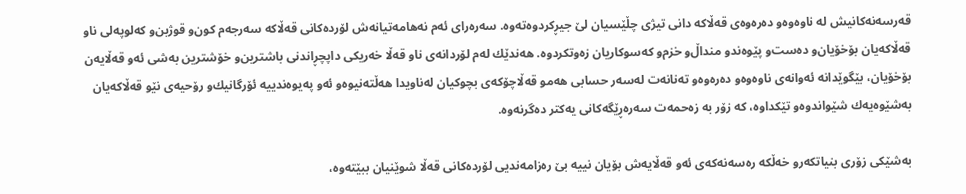قه‌رسه‌نه‌كانیش له‌ ناوه‌وه‌‌و ده‌ره‌وه‌ی قه‌ڵاكه‌ دانی تیژی چڵێسیان لێ جیڕكردوه‌ته‌وه‌. سه‌ره‌رای ئه‌م نه‌هامه‌تیانه‌ش لۆرده‌كانی قه‌ڵاكه‌ سه‌رجه‌م كون‌و قوژبن‌و كه‌لوپه‌لی ناو قه‌ڵاكه‌یان بۆخۆیان‌و ده‌ست‌و پێوه‌ندو منداڵ‌‌و خزم‌و كه‌سوكاریان زه‌وتكردوه‌. هه‌ندێك له‌م لۆردانه‌ی ناو قه‌ڵا خه‌ریكی داپچڕاندنی باشترین‌و خۆشترین به‌شی ئه‌و قه‌ڵایه‌ن بۆخۆیان، بێگوێدانه‌ ئه‌وانه‌ی ناوه‌وه‌‌و ده‌ره‌وه‌‌و ته‌نانه‌ت له‌سه‌ر حسابی هه‌مو قه‌ڵاچۆكه‌ی بچوكیان له‌ناویدا هه‌ڵته‌نیوه‌‌و ئه‌و په‌یوه‌ندییه‌ ئۆرگانیك‌و رۆحیه‌ی نێو قه‌ڵاكه‌یان به‌شێوه‌یه‌ك شێواندوه‌‌و تێكداوه‌، كه‌ زۆر به‌ زه‌حمه‌ت سه‌ره‌ڕێگه‌كانی یه‌كتر ده‌گرنه‌وه‌.

به‌شێكی زۆری بنیاتكه‌رو خه‌ڵكه‌ ره‌سه‌نه‌كه‌ی ئه‌و قه‌ڵایه‌ش بۆیان نییه‌ بێ‌ ره‌زامه‌ندیی لۆرده‌كانی قه‌ڵا شوێنیان ببێته‌وه‌،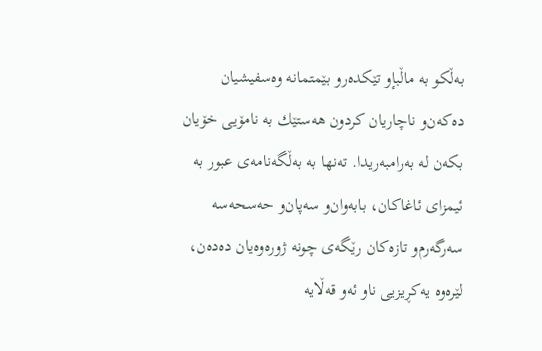به‌ڵكو به‌ ماڵبإو تێكده‌رو بێمتمانه‌ وه‌سفیشیان ده‌كه‌ن‌و ناچاریان كردون هه‌ستێك به‌ نامۆیی خۆیان بكه‌ن له‌ به‌رامبه‌ریدا. ته‌نها به‌ به‌ڵگه‌نامه‌ی عبور به‌ ئیمزای ئاغاكان، بابه‌وان‌و سه‌پان‌و حه‌سحه‌سه‌ سه‌رگه‌رم‌و تازه‌كان رێگه‌ی چونه‌ ژوره‌وه‌یان ده‌ده‌ن، لێره‌وه‌ یه‌كڕیزیی ناو ئه‌و قه‌ڵایه‌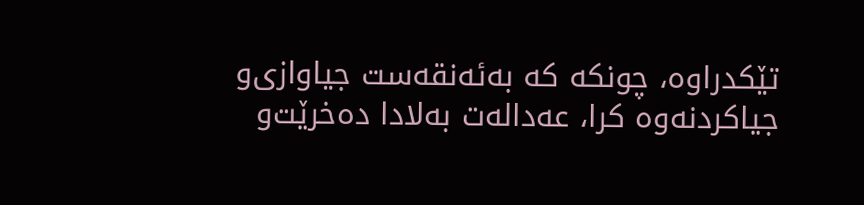تێكدراوه‌، چونكه‌ كه‌ به‌ئه‌نقه‌ست جیاوازی‌و جیاكردنه‌وه‌ كرا، عه‌داله‌ت به‌لادا ده‌خرێت‌و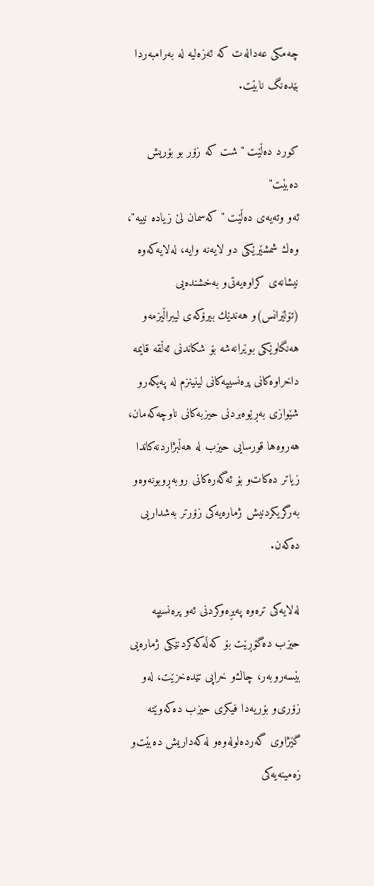چه‌مكی عه‌داله‌ت كه‌ ئه‌زه‌لیه‌ له‌ به‌رامبه‌ردا بێده‌نگ نابێت.

كورد ده‌ڵێت "شت كه‌ زۆر بو بۆریش ده‌بێت"
ئه‌و وته‌یه‌‌ی ده‌ڵێت "كه‌سمان لێ زیاده‌ نییه‌"، وه‌ك شمشێرێكی دو لایه‌نه‌ وایه‌، له‌لایه‌كه‌وه‌ نیشانه‌ی كراوه‌یه‌تی‌و به‌خشنده‌یی (تۆلێرانس)و هه‌ندێك بیرۆكه‌ی لیبراڵیزمه‌‌و هه‌نگاوێكی بوێرانه‌شه‌ بۆ شكاندنی ئه‌ڵقه‌ قایمه‌ داخراوه‌كانی پره‌نسیپه‌كانی لینینزم له‌ په‌یكه‌رو شێوازی به‌ڕێوه‌بردنی حیزبه‌كانی ناوچه‌كه‌مان، هه‌روه‌ها قورسایی حیزب له‌ هه‌ڵبژاردنه‌كاندا زیاتر ده‌كات‌و بۆ ئه‌گه‌ره‌كانی روبه‌ڕوبونه‌وه‌‌و به‌رگریكردنیش ژماره‌یه‌كی زۆرتر به‌شداریی ده‌كه‌ن.

له‌لایه‌كی تره‌وه‌ په‌یڕه‌وكردنی ئه‌و پره‌نسیپه‌ حیزب ده‌گۆڕێت بۆ كه‌ڵه‌كه‌كردنێكی ژماره‌یی بێسه‌روبه‌ر، چاك‌و خراپی تێده‌خزێت، له‌و زۆری‌و بۆریه‌دا فیكری حیزب ده‌كه‌وێته‌ گێژاوی گه‌رده‌لوله‌وه‌‌و له‌كه‌داریش ده‌بێت‌و زه‌مینه‌یه‌كی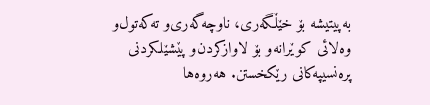به‌پیتیشه‌ بۆ خێڵگه‌ری، ناوچه‌گه‌ری‌و ته‌كه‌تول‌و وه‌لائی كوێرانه‌‌و بۆ لاوازكردن‌و پێشێلكردنی پره‌نسیپه‌كانی رێكخستن. هه‌روه‌ها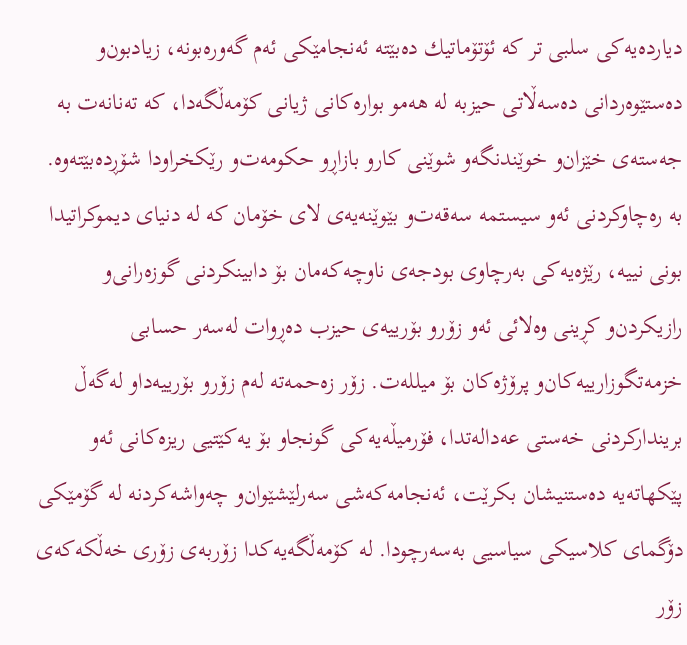دیارده‌یه‌كی سلبی تر كه‌ ئۆتۆماتیك ده‌بێته‌ ئه‌نجامێكی ئه‌م گه‌وره‌بونه‌، زیادبون‌و ده‌ستێوه‌ردانی ده‌سه‌ڵاتی حیزبه‌ له‌ هه‌مو بواره‌كانی ژیانی كۆمه‌ڵگه‌دا، كه‌ ته‌نانه‌ت به‌ جه‌سته‌ی خێزان‌و خوێندنگه‌و شوێنی كارو بازاڕو حكومه‌ت‌و رێكخراودا شۆڕده‌بێته‌وه‌. به‌ ره‌چاوكردنی ئه‌و سیستمه‌ سه‌قه‌ت‌و بێوێنه‌یه‌ی لای خۆمان كه‌ له‌ دنیای دیموكراتیدا بونی نییه‌، رێژه‌یه‌كی به‌رچاوی بودجه‌ی ناوچه‌كه‌مان بۆ دابینكردنی گوزه‌رانی‌و رازیكردن‌و كڕینی وه‌لائی ئه‌و زۆرو بۆرییه‌ی حیزب ده‌ڕوات له‌سه‌ر حسابی خزمه‌تگوزارییه‌كان‌و پرۆژه‌كان بۆ میلله‌ت. زۆر زه‌حمه‌ته‌ له‌م زۆرو بۆرییه‌داو له‌گه‌ڵ‌ برینداركردنی خه‌ستی عه‌داله‌تدا، فۆرمیڵه‌یه‌كی گونجاو بۆ یه‌كێتیی ریزه‌كانی ئه‌و پێكهاته‌یه‌ ده‌ستنیشان بكرێت، ئه‌نجامه‌كه‌شی سه‌رلێشێوان‌و چه‌واشه‌كردنه‌ له‌ گۆمێكی دۆگمای كلاسیكی سیاسیی به‌سه‌رچودا. له‌ كۆمه‌ڵگه‌یه‌كدا زۆربه‌ی زۆری خه‌ڵكه‌كه‌ی زۆر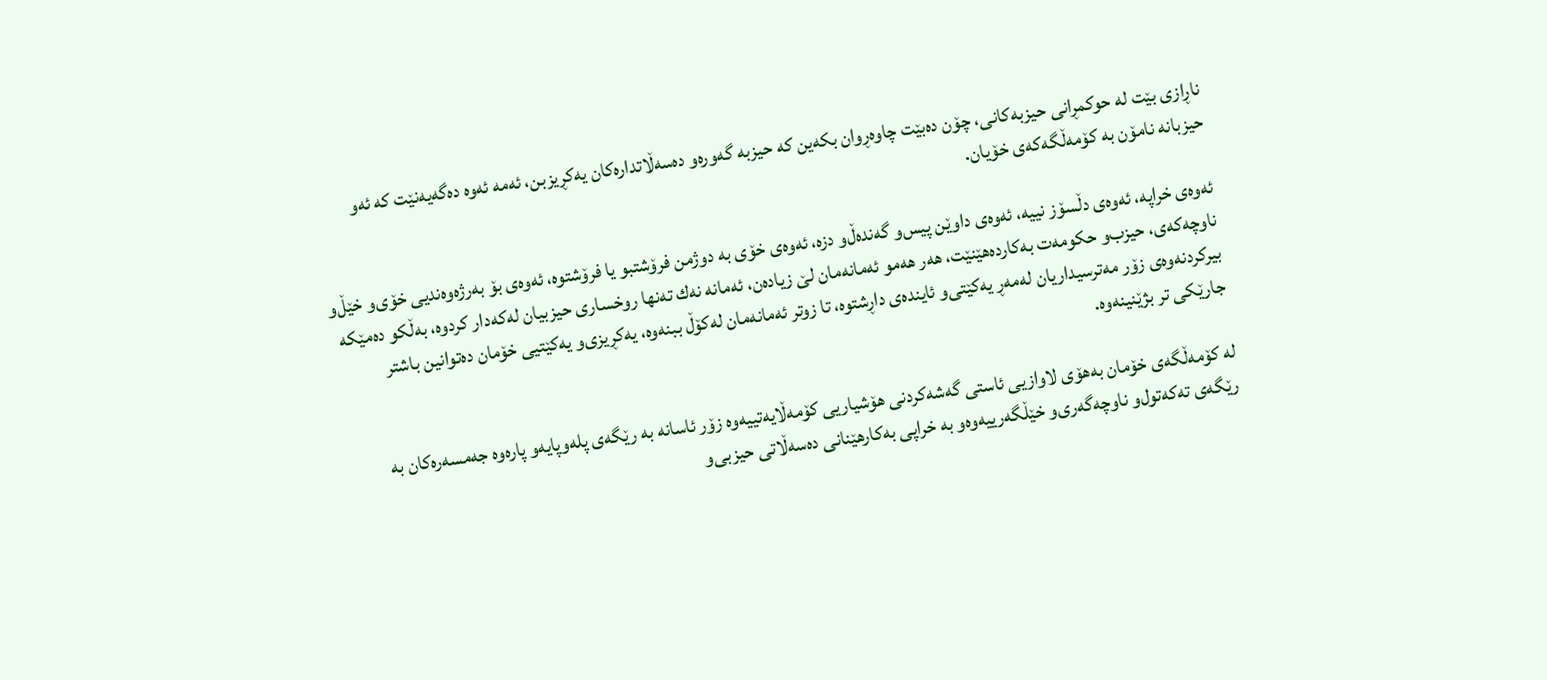ناڕازی بێت له‌ حوكمڕانی حیزبه‌كانی، چۆن ده‌بێت چاوه‌ڕوان بكه‌ین كه‌ حیزبه‌ گه‌وره‌و ده‌سه‌ڵاتداره‌كان یه‌كڕیزبن، ئه‌مه‌ ئه‌وه‌ ده‌گه‌یه‌نێت كه‌ ئه‌و حیزبانه‌ نامۆن به‌ كۆمه‌ڵگه‌كه‌ی خۆیان.

ئه‌وه‌ی خراپه‌، ئه‌وه‌ی دڵسۆز نییه‌، ئه‌وه‌ی داوێن پیس‌و گه‌نده‌ڵ‌‌و دزه‌، ئه‌وه‌ی خۆی به‌ دوژمن فرۆشتبو یا فرۆشتوه‌، ئه‌وه‌ی بۆ به‌رژه‌وه‌ندیی خۆی‌و خێڵ‌‌و ناوچه‌كه‌ی، حیزب‌و حكومه‌ت به‌كارده‌هێنێت، هه‌ر هه‌مو ئه‌مانه‌مان لێ زیاده‌ن، ئه‌مانه‌ نه‌ك ته‌نها روخساری حیزبیان له‌كه‌دار كردوه‌، به‌ڵكو ده‌مێكه‌ بیركردنه‌وه‌ی زۆر مه‌ترسیداریان له‌مه‌ڕ یه‌كێتی‌و ئاینده‌ی داڕشتوه‌، تا زوتر ئه‌مانه‌مان له‌كۆڵ‌ ببنه‌وه‌، یه‌كڕیزی‌و یه‌كێتیی خۆمان ده‌توانین باشتر جارێكی تر بژێنینه‌وه‌.

له‌ كۆمه‌ڵگه‌ی خۆمان به‌هۆی لاوازیی ئاستی گه‌شه‌كردنی هۆشیاریی كۆمه‌ڵایه‌تییه‌وه‌ زۆر ئاسانه‌ به‌ رێگه‌ی پله‌وپایه‌‌و پاره‌وه‌ جه‌مسه‌ره‌كان به‌ رێگه‌ی ته‌كه‌تول‌و ناوچه‌گه‌ری‌و خێڵگه‌رییه‌وه‌‌و به‌ خراپی به‌كارهێنانی ده‌سه‌ڵاتی حیزبی‌و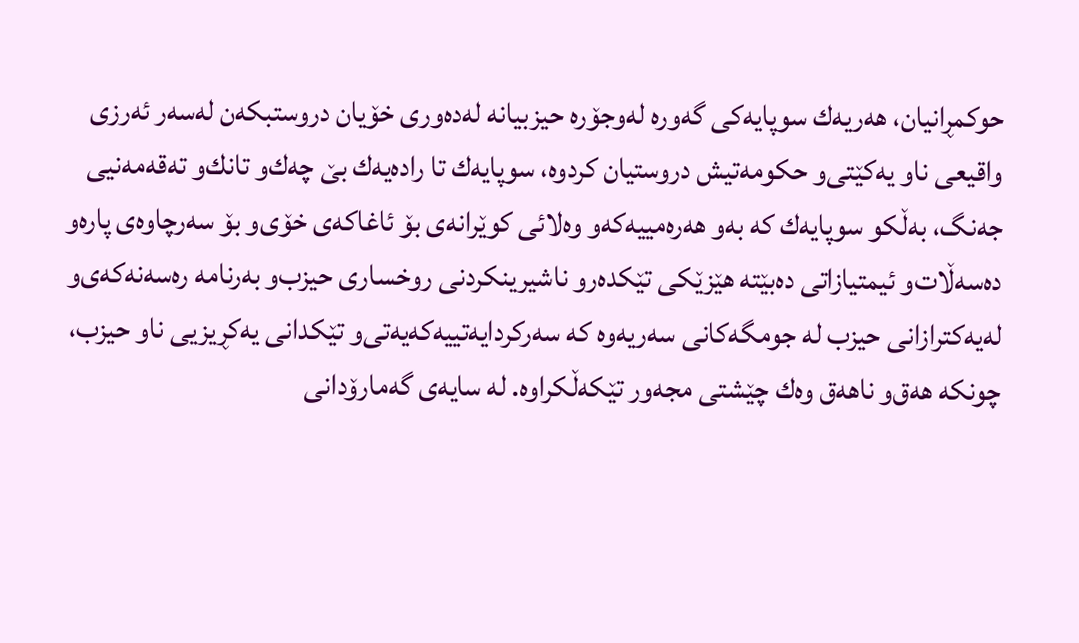حوكمڕانیان، هه‌ریه‌ك سوپایه‌كی گه‌وره‌ له‌وجۆره‌ حیزبیانه‌ له‌ده‌وری خۆیان دروستبكه‌ن له‌سه‌ر ئه‌رزی واقیعی ناو یه‌كێتی‌و حكومه‌تیش دروستیان كردوه‌، سوپایه‌ك تا راده‌یه‌ك بێ‌ چه‌ك‌و تانك‌و ته‌قه‌مه‌نیی جه‌نگ، به‌ڵكو سوپایه‌ك كه‌ به‌و هه‌ره‌مییه‌كه‌‌و وه‌لائی كوێرانه‌ی بۆ ئاغاكه‌ی خۆی‌و بۆ سه‌رچاوه‌ی پاره‌‌و ده‌سه‌ڵات‌و ئیمتیازاتی ده‌بێته‌ هێزێكی تێكده‌ر‌و ناشیرینكردنی روخساری حیزب‌و به‌رنامه‌ ره‌سه‌نه‌كه‌ی‌و له‌یه‌كترازانی حیزب له‌ جومگه‌كانی سه‌ریه‌وه‌ كه‌ سه‌ركردایه‌تییه‌كه‌یه‌تی‌و تێكدانی یه‌كڕیزیی ناو حیزب، چونكه‌ هه‌ق‌و ناهه‌ق وه‌ك چێشتی مجه‌ور تێكه‌ڵكراوه‌. له‌ سایه‌ی گه‌مارۆدانی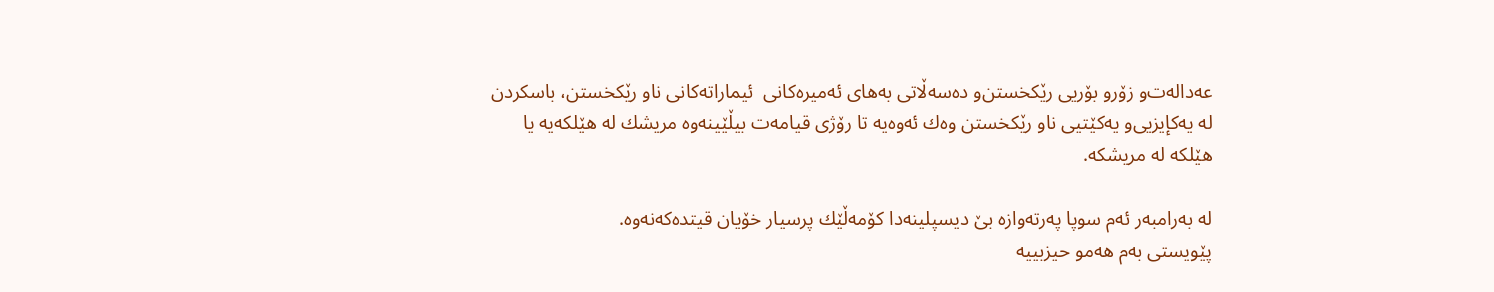عه‌داله‌ت‌و زۆرو بۆریی رێكخستن‌و ده‌سه‌ڵاتی به‌های ئه‌میره‌كانی  ئیماراته‌كانی ناو رێكخستن، باسكردن له‌ یه‌كإیزیی‌و یه‌كێتیی ناو رێكخستن وه‌ك ئه‌وه‌یه‌ تا رۆژی قیامه‌ت بیڵێینه‌وه‌ مریشك له‌ هێلكه‌یه‌ یا هێلكه‌ له‌ مریشكه‌.

له‌ به‌رامبه‌ر ئه‌م سوپا په‌رته‌وازه‌ بێ‌ دیسپلینه‌دا كۆمه‌ڵێك پرسیار خۆیان قیتده‌كه‌نه‌وه‌.
پێویستی به‌م هه‌مو حیزبییه‌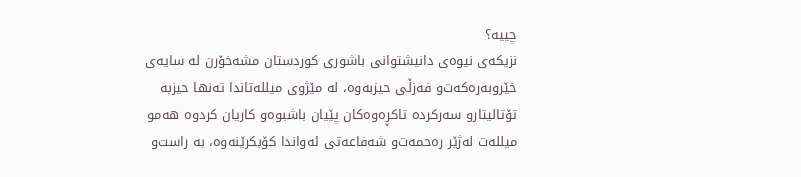چییه‌؟
نزیكه‌ی نیوه‌ی دانیشتوانی باشوری كوردستان مشه‌خۆرن له‌ سایه‌ی خێروبه‌ره‌كه‌ت‌و فه‌زڵی حیزبه‌وه‌، له‌ مێژوی میلله‌تاندا ته‌نها حیزبه‌ تۆتالیتارو سه‌ركرده‌ تاكڕه‌وه‌كان پێیان باشبوه‌‌و كاریان كردوه‌ هه‌مو میلله‌ت له‌ژێر ره‌حمه‌ت‌و شه‌فاعه‌تی ئه‌واندا كۆبكرێنه‌وه‌، به‌ راست‌و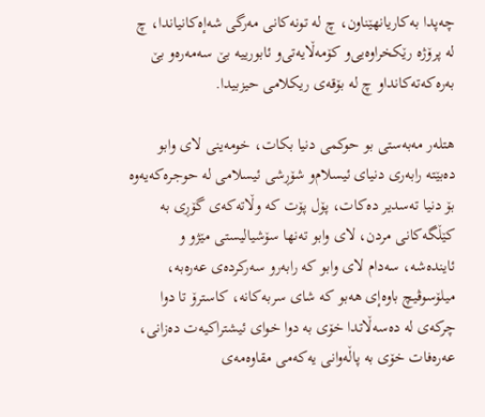چه‌پدا به‌كاریانهێناون، چ له‌ تونه‌كانی مه‌رگی شه‌إه‌كانیاندا، چ له‌ پرۆژه‌ رێكخراوه‌یی‌و كۆمه‌ڵایه‌تی‌و ئابورییه‌ بێ‌ سه‌مه‌ره‌‌و بێ‌ به‌ره‌كه‌ته‌كاندا‌و چ له‌ بۆقه‌ی ریكلامی حیزبیدا.

هتله‌ر مه‌به‌ستی بو حوكمی دنیا بكات، خومه‌ینی لای وابو ده‌بێته‌ رابه‌ری دنیای ئیسلام‌و شۆڕشی ئیسلامی له‌ حوجره‌كه‌یه‌وه‌ بۆ دنیا ته‌سدیر ده‌كات، پۆل پۆت كه‌ وڵاته‌كه‌ی گۆڕی به‌ كێڵگه‌كانی مردن، لای وابو ته‌نها سۆشیالیستی مێژو و ئاینده‌شه‌، سه‌دام لای وابو كه‌ رابه‌رو سه‌ركرده‌ی عه‌ره‌به‌، میلۆسوڤیچ باوه‌إی هه‌بو كه‌ شای سربه‌كانه‌، كاسترۆ تا دوا چركه‌ی له‌ ده‌سه‌ڵاتدا خۆی به‌ دوا خوای ئیشتراكیه‌ت ده‌زانی، عه‌ره‌فات خۆی به‌ پاڵه‌وانی یه‌كه‌می مقاوه‌مه‌ی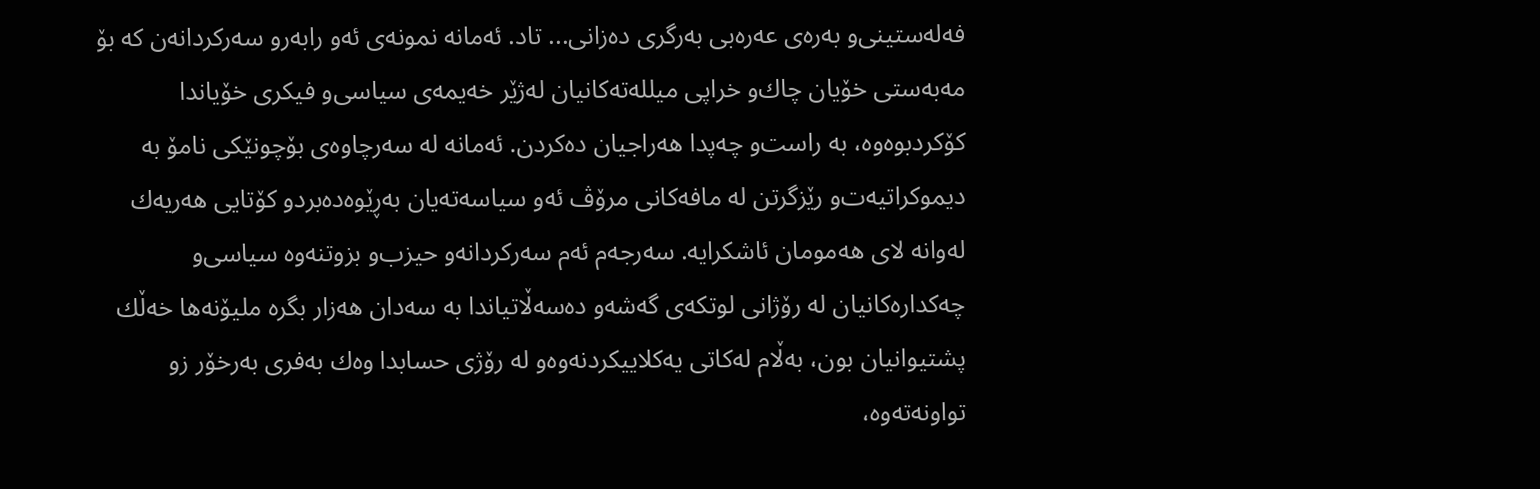فه‌له‌ستینی‌و به‌ره‌ی عه‌ره‌بی به‌رگری ده‌زانی... تاد. ئه‌مانه‌ نمونه‌ی ئه‌و رابه‌رو سه‌ركردانه‌ن كه‌ بۆ مه‌به‌ستی خۆیان چاك‌و خراپی میلله‌ته‌كانیان له‌ژێر خه‌یمه‌ی سیاسی‌و فیكری خۆیاندا كۆكردبوه‌وه‌، به‌ راست‌و چه‌پدا هه‌راجیان ده‌كردن. ئه‌مانه‌ له‌ سه‌رچاوه‌ی بۆچونێكی نامۆ به‌ دیموكراتیه‌ت‌و رێزگرتن له‌ مافه‌كانی مرۆڤ ئه‌و سیاسه‌ته‌یان به‌ڕێوه‌ده‌برد‌و كۆتایی هه‌ریه‌ك له‌وانه‌ لای هه‌مومان ئاشكرایه‌. سه‌رجه‌م ئه‌م سه‌ركردانه‌و حیزب‌و بزوتنه‌وه‌ سیاسی‌و چه‌كداره‌كانیان له‌ رۆژانی لوتكه‌ی گه‌شه‌‌و ده‌سه‌ڵاتیاندا به‌ سه‌دان هه‌زار بگره‌ ملیۆنه‌ها خه‌ڵك پشتیوانیان بون، به‌ڵام له‌كاتی یه‌كلاییكردنه‌وه‌‌و له‌ رۆژی حسابدا وه‌ك به‌فری به‌رخۆر زو تواونه‌ته‌وه‌،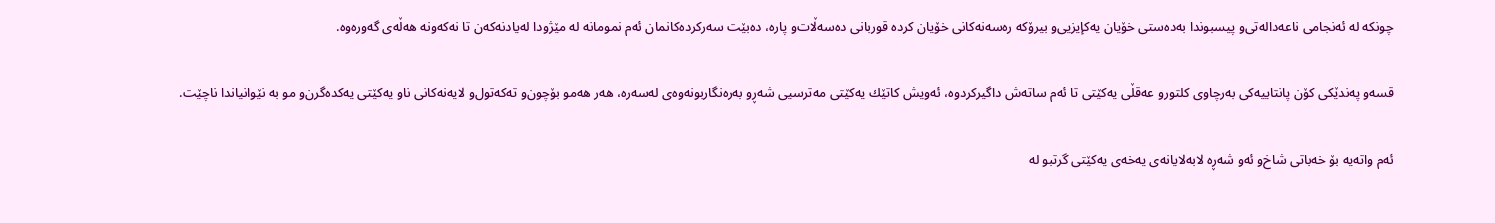چونكه‌ له‌ ئه‌نجامی ناعه‌داله‌تی‌و پیسبوندا به‌ده‌ستی خۆیان یه‌كإیزیی‌و بیرۆكه‌ ره‌سه‌نه‌كانی خۆیان كرده‌ قوربانی ده‌سه‌ڵات‌و پاره‌، ده‌بێت سه‌ركرده‌كانمان ئه‌م نمومانه‌ له‌ مێژودا له‌یادنه‌كه‌ن تا نه‌كه‌ونه‌ هه‌ڵه‌ی گه‌وره‌وه‌.

قسه‌‌و په‌ندێكی كۆن پانتاییه‌كی به‌رچاوی كلتورو عه‌قڵی یه‌كێتی تا ئه‌م ساته‌ش داگیركردوه‌، ئه‌ویش كاتێك یه‌كێتی مه‌ترسیی شه‌ڕو به‌ره‌نگاربونه‌وه‌ی له‌سه‌ره‌، هه‌ر هه‌مو بۆچون‌و ته‌كه‌تول‌و لایه‌نه‌كانی ناو یه‌كێتی یه‌كده‌گرن‌و مو به‌ نێوانیاندا ناچێت.

ئه‌م واته‌یه‌ بۆ خه‌باتی شاخ‌و ئه‌و شه‌ڕه‌ لابه‌لایانه‌ی یه‌خه‌ی یه‌كێتی گرتبو له‌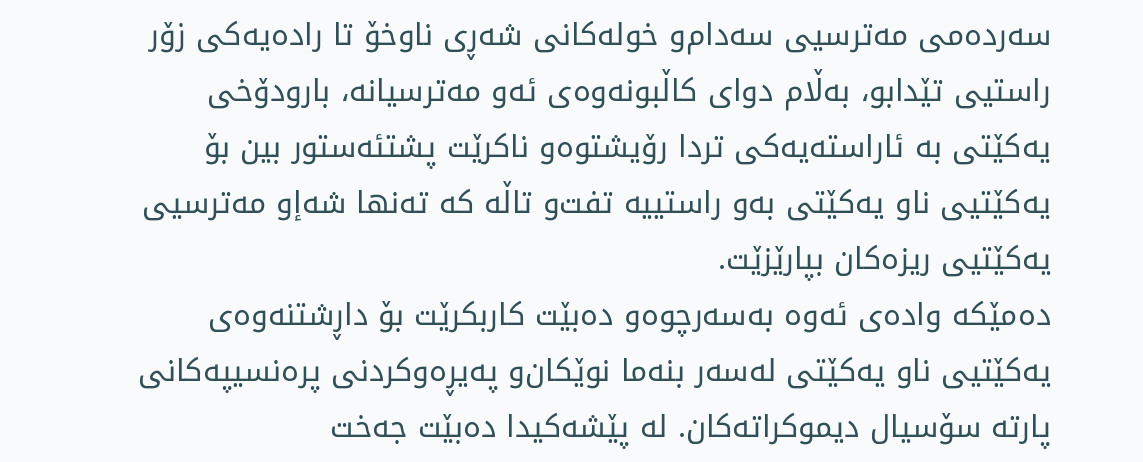سه‌رده‌می مه‌ترسیی سه‌دام‌و خوله‌كانی شه‌ڕی ناوخۆ تا راده‌یه‌كی زۆر راستیی تێدابو، به‌ڵام دوای كاڵبونه‌وه‌ی ئه‌و مه‌ترسیانه‌، بارودۆخی یه‌كێتی به‌ ئاراسته‌یه‌كی تردا رۆیشتوه‌‌و ناكرێت پشتئه‌ستور بین بۆ یه‌كێتیی ناو یه‌كێتی به‌و راستییه‌ تفت‌و تاڵه‌ كه‌ ته‌نها شه‌إو مه‌ترسیی یه‌كێتیی ریزه‌كان بپارێزێت.
ده‌مێكه‌ واده‌ی ئه‌وه‌ به‌سه‌رچوه‌‌و ده‌بێت كاربكرێت بۆ داڕشتنه‌وه‌ی یه‌كێتیی ناو یه‌كێتی له‌سه‌ر بنه‌ما نوێكان‌و په‌یڕه‌وكردنی پره‌نسیپه‌كانی پارته‌ سۆسیال دیموكراته‌كان. له‌ پێشه‌كیدا ده‌بێت جه‌خت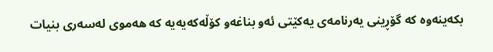بكه‌ینه‌وه‌ كه‌ گۆڕینی یه‌رنامه‌ی یه‌كێتی ئه‌و بناغه‌‌و كۆڵه‌كه‌یه‌یه‌ كه‌ هه‌موی له‌سه‌ری بنیات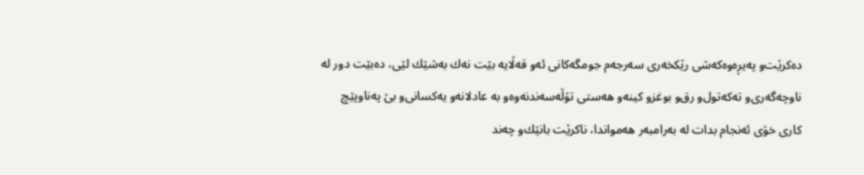ده‌كرێت‌و په‌یڕه‌وه‌كه‌شی رێكخه‌ری سه‌رجه‌م جومگه‌كانی ئه‌و قه‌ڵایه‌ بێت نه‌ك به‌شێك لێی، ده‌بێت دور له‌ ناوچه‌گه‌ری‌و ته‌كه‌تول‌و رق‌و بوغزو كینه‌‌و هه‌ستی تۆڵه‌سه‌ندنه‌وه‌‌و به‌ عادلانه‌‌و یه‌كسانی‌و بێ‌ په‌ناوپێچ كاری خۆی ئه‌نجام بدات له‌ به‌رامبه‌ر هه‌مواندا، ناكرێت بانێك‌و چه‌ند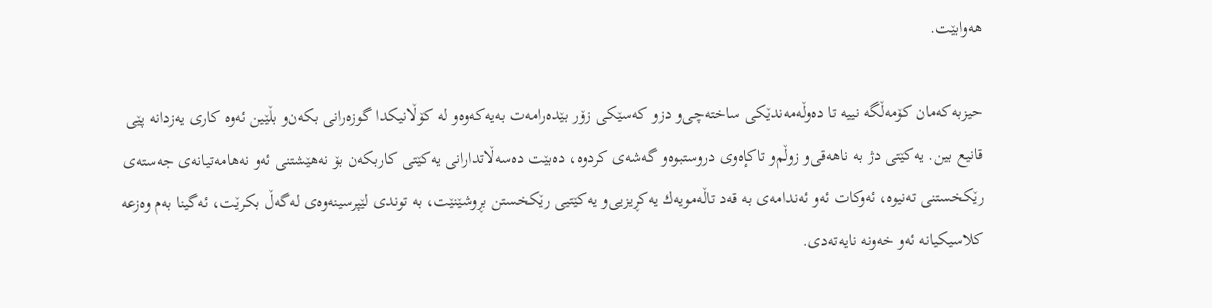هه‌وابێت.

حیزبه‌كه‌مان كۆمه‌ڵگه‌ نییه‌ تا ده‌وڵه‌مه‌ندێكی ساخته‌چی‌و دزو كه‌سێكی زۆر بێده‌رامه‌ت به‌یه‌كه‌وه‌‌و له‌ كۆڵانیكدا گوزه‌رانی بكه‌ن‌و بڵێین ئه‌وه‌ كاری یه‌زدانه‌ پێی قانیع بین. یه‌كێتی دژ به‌ ناهه‌قی‌و زوڵم‌و تاكإه‌وی دروستبوه‌‌و گه‌شه‌ی كردوه‌، ده‌بێت ده‌سه‌ڵاتدارانی یه‌كێتی كاربكه‌ن بۆ نه‌هێشتنی ئه‌و نه‌هامه‌تیانه‌ی جه‌سته‌ی رێكخستنی ته‌نیوه‌، ئه‌وكات ئه‌و ئه‌ندامه‌ی به‌ قه‌د تاڵه‌مویه‌ك یه‌كڕیزیی‌و یه‌كێتیی رێكخستن بڕوشێنێت، به‌ توندی لێپرسینه‌وه‌ی له‌گه‌ڵ‌ بكرێت، ئه‌گینا به‌م وه‌زعه‌ كلاسیكیانه‌ ئه‌و خه‌ونه‌ نایه‌ته‌دی.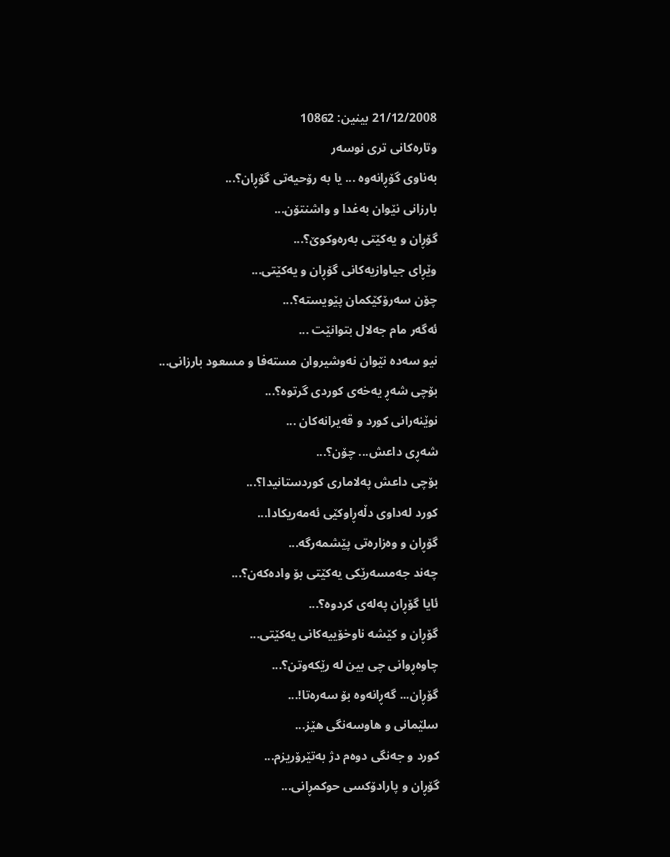21/12/2008 بینین: 10862
وتاره‌کانی تری نوسه‌ر
به‌ناوی گۆڕانه‌وه‌ ... یا به‌ رۆحیه‌تی گۆڕان؟...
بارزانی نێوان به‌غدا و واشنتۆن...
گۆڕان و یه‌کێتی به‌ره‌وکوێ؟...
وێڕای جیاوازیه‌کانی گۆڕان و یه‌کێتی...
چۆن سه‌رۆکێکمان پێویسته‌؟...
ئه‌گه‌ر مام جەلال بتوانێت ...
نیو سه‌ده‌ نێوان نه‌وشیروان مسته‌فا و مسعود بارزانی...
بۆچی شه‌ڕ یه‌خه‌ی کوردی گرتوه‌؟...
نوێنه‌رانی کورد و قه‌یرانه‌کان‌ ...
شه‌ڕی داعش... چۆن؟...
بۆچی داعش په‌لاماری کوردستانیدا؟...
کورد له‌داوی دڵه‌ڕاوکێی ئه‌مەریکادا...
گۆڕان و وه‌زاره‌تی پێشمه‌رگه‌...
چه‌ند جه‌مسه‌رێکی یه‌کێتی بۆ واده‌که‌ن؟‌...
ئایا گۆڕان په‌له‌ی کردوه‌؟...
گۆڕان و کێشه‌ ناوخۆییه‌کانی یه‌کێتی...
چاوه‌ڕوانی چی بین له‌ رێکه‌وتن؟...
گۆڕان... گه‌ڕانه‌وه‌ بۆ سه‌ره‌تا!...
سلێمانی و هاوسه‌نگی هێز...
کورد و جه‌نگی دوه‌م دژ به‌تێرۆریزم...
گۆڕان و پارادۆکسی حوکمڕانی...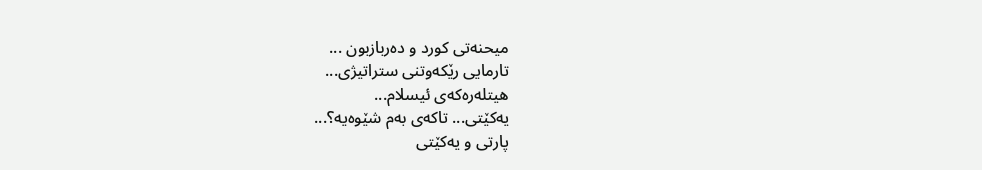میحنه‌تی کورد و ده‌ربازبون ...
تارمایی رێکه‌وتنی ستراتیژی...
هیتله‌ره‌که‌ی‌ ئیسلام...
یه‌کێتی... تاکه‌ی به‌م شێوه‌یه‌؟...
پارتی و یه‌کێتی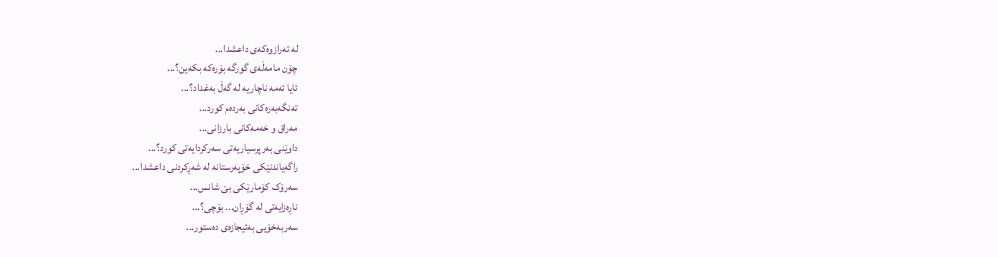له‌ ته‌رازوه‌که‌ی داعشدا...
چۆن مامه‌ڵه‌ی گو‌رگه‌ بۆره‌که‌ بکه‌ین؟...
ئایا ئه‌مه‌ ناچاریه‌ له‌ گه‌ڵ به‌غداد؟...
ته‌نگه‌به‌ره‌کانی به‌رده‌م کورد...
مه‌راق و خه‌مه‌کانی بارزانی...
داوێنی به‌رپرسیاریه‌تی سه‌رکردایه‌تی کورد؟...
راگه‌یاندنێکی خۆپه‌رستانه‌ له‌ شه‌ڕکردنی داعشدا...
سه‌رۆک کۆمارێکی بێ شانس...
ناڕه‌زایه‌تی له‌ گۆڕان... بۆچی؟...
سه‌ربه‌خۆیی به‌ئیجازه‌ی ده‌ستور...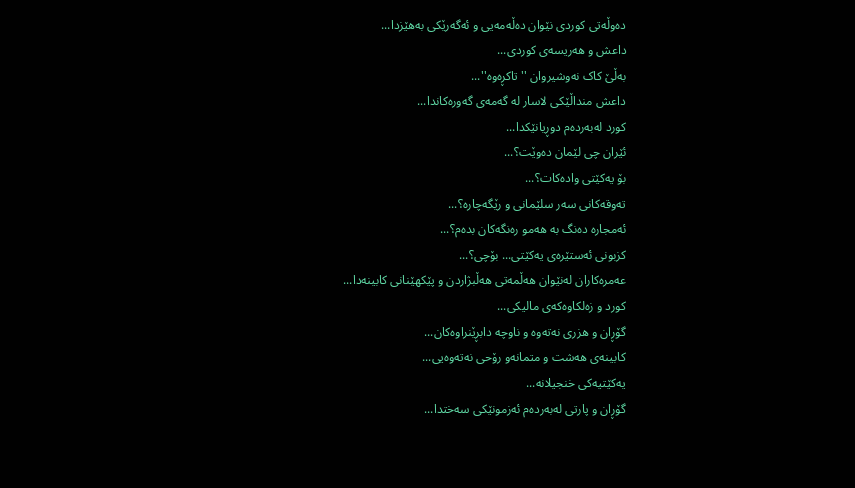ده‌وڵه‌تی کوردی نێوان ده‌ڵه‌مه‌یی و ئه‌گه‌رێکی به‌هێزدا...
داعش و هه‌ریسه‌ی کوردی...
به‌ڵێ کاک نه‌وشیروان ''تاکڕه‌وه‌''...
داعش منداڵێکی لاسار له‌ گه‌مه‌ی گه‌وره‌کاندا...
کورد له‌به‌رده‌م دو‌ڕیانێکدا...
ئێران چی لێمان ده‌وێت؟...
بۆ یه‌کێتی واده‌کات؟...
ته‌وقه‌کانی سه‌ر سلێمانی و رێگه‌چاره‌؟...
ئه‌مجاره‌ ده‌نگ به‌ هه‌مو ره‌نگه‌کان بده‌م؟...
کزبونی ئه‌ستێره‌ی یه‌کێتی... بۆچی؟...
عه‌مره‌کاران‌ لەنێوان‌ هه‌ڵمه‌تی هه‌ڵبژاردن و پێکهێنانی کابینه‌دا...
کورد و زه‌لکاوه‌که‌ی مالیکی...
گۆڕان و هزری نه‌ته‌وه‌ و ناوچه‌ دابڕێنراوه‌کان...
کابینه‌ی هه‌شت و متمانه‌و رۆحی نه‌ته‌وه‌یی...
یه‌کێتیه‌کی خنجیلانه‌...
گۆڕان و پارتی له‌به‌رده‌م ئه‌زمونێکی سه‌ختدا...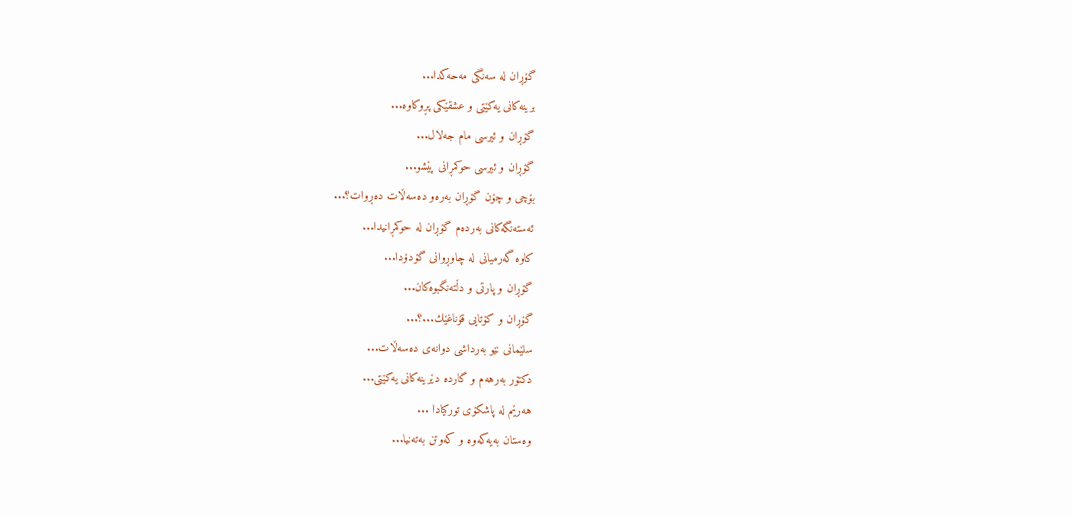گۆڕان له‌ سه‌نگی مه‌حه‌کدا...
برینه‌کانی یه‌كێتی و عشقێکی پڕوکاوه‌...
گۆڕان و ئیرسی مام جەلال...
گۆڕان و ئیرسی حوکمڕانی پێشو...
بۆچی و چۆن گۆڕان به‌ره‌و ده‌سه‌ڵات ده‌ڕوات؟...
ئه‌سته‌نگه‌کانی به‌رده‌م گۆڕان له‌ حوکمڕانیدا...
کاوه‌ گه‌رمیانی له‌ چاوڕوانی گۆدۆدا...
گۆڕان و پارتی و دڵته‌نگبوه‌کان...
گۆڕان و کۆتایی قۆناغێك...؟...
سلێمانی نێو به‌رداشی دوانه‌ی ده‌سه‌ڵات...
دکتۆر به‌رهه‌م و گارده‌ دێرینه‌کانی یه‌کێتی...
هه‌رێم لە پاشکۆی تورکیادا ...
وه‌ستان به‌یه‌که‌وه‌ و که‌وتن به‌ته‌نیا...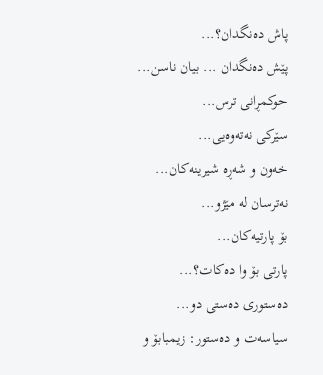پاش ده‌نگدان؟...
پێش ده‌نگدان ... بیان ناسن...
حوکمڕانی ترس...
سێرکی نه‌ته‌وه‌یی...
خه‌ون و شه‌ڕه‌ شیرینه‌کان...
نه‌ترسان له‌ مێژو...
بۆ پارتیه‌کان...
پارتی بۆ وا ده‌کات؟...
ده‌ستوری ده‌ستی دو...
سیاسه‌ت و ده‌ستور: زیمبابۆ و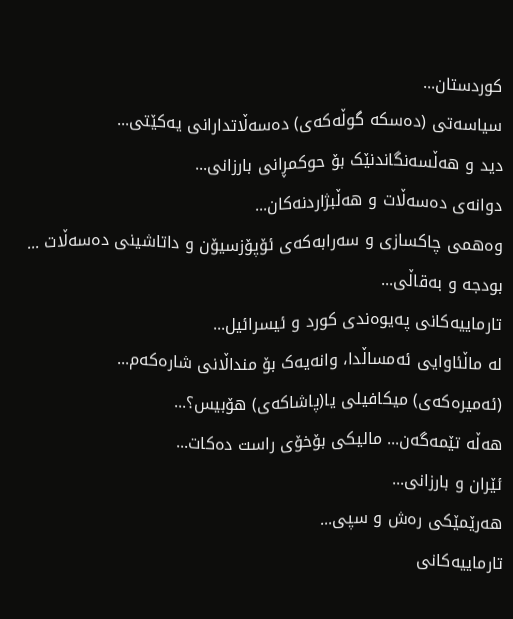کوردستان...
سیاسه‌تی (ده‌سکه‌ گوڵه‌که‌ی) ده‌سه‌ڵاتدارانی یه‌کێتی...
دید و هه‌ڵسه‌نگاندنێک بۆ حوکمڕانی بارزانی‌...
دوانه‌ی ده‌سه‌ڵات و هه‌ڵبژاردنه‌کان...
وه‌همی چاکسازی و سه‌رابه‌که‌ی ئۆپۆزسیۆن و داتاشینی ده‌سه‌ڵات‌ ...
بودجه‌ و به‌قاڵی...
تارماییه‌کانی په‌یوه‌ندی کورد و ئیسرائیل...
له‌ ماڵئاوایی ئه‌مساڵدا، وانه‌یه‌ک بۆ منداڵانی شاره‌که‌م...
(ئه‌میره‌که‌ی) میکافیلی یا(پاشاکه‌ی) هۆبیس؟...
هه‌ڵه‌ تێمه‌گه‌ن... مالیکی بۆخۆی راست ده‌کات...
ئێران و بارزانی...
هه‌رێمێکی‌ ره‌ش و سپی...
تارماییه‌کانی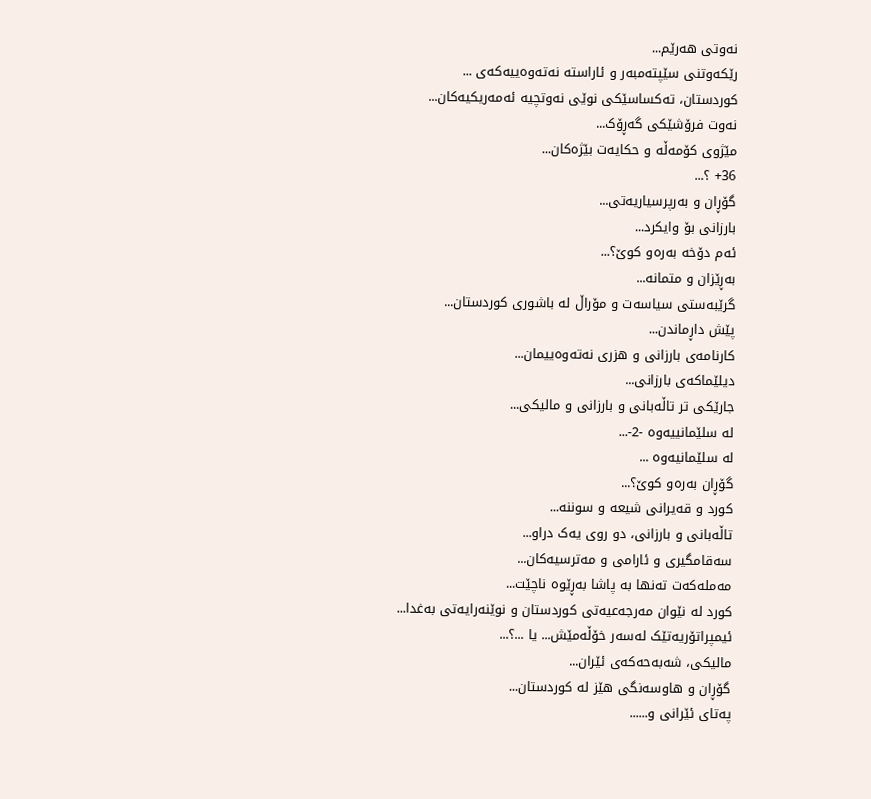نه‌وتی هه‌رێم...
رێکه‌وتنی سێپته‌مبه‌ر و ئاراسته‌ نه‌ته‌وه‌ییه‌که‌ی‌ ...
کوردستان، ته‌کساسێکی نوێی نه‌وتچیه‌‌ ئه‌مەریکیه‌کان...
نه‌وت فرۆشێکی گه‌ڕۆک...
مێژوی کۆمه‌ڵه و حکایه‌ت بێژه‌کان...
36+ ؟...
گۆڕان و به‌رپرسیاریه‌تی...
بارزانی بۆ وایکرد...
ئەم دۆخە بەرەو کوێ؟...
بەڕێزان و متمانە...
گرێبەستی سیاسەت و مۆراڵ لە باشوری کوردستان...
پێش داڕماندن...
کارنامەی بارزانی و هزری نەتەوەییمان...
دیلێماکەی بارزانی...
جارێکی تر تاڵەبانی و بارزانی و مالیکی...
لە سلێمانییه‌وه‌ -2-...
لە سلێمانیەوە ...
گۆڕان بەرەو کوێ؟...
کورد و قەیرانی شیعە و سوننە...
تاڵەبانی و بارزانی، دو روی یەک دراو...
سەقامگیری و ئارامی و مەترسیەکان...
مەملەکەت تەنها بە پاشا بەڕێوە ناچێت...
کورد له‌ نێوان مەرجەعیەتی کوردستان و نوێنەرایەتی بەغدا...
ئیمپراتۆریەتێک لەسەر خۆڵەمێش... یا ...؟...
مالیکی، شەبەحەکەی ئێران...
گۆڕان و هاوسەنگی هێز لە کوردستان...
پەتای ئێرانی و......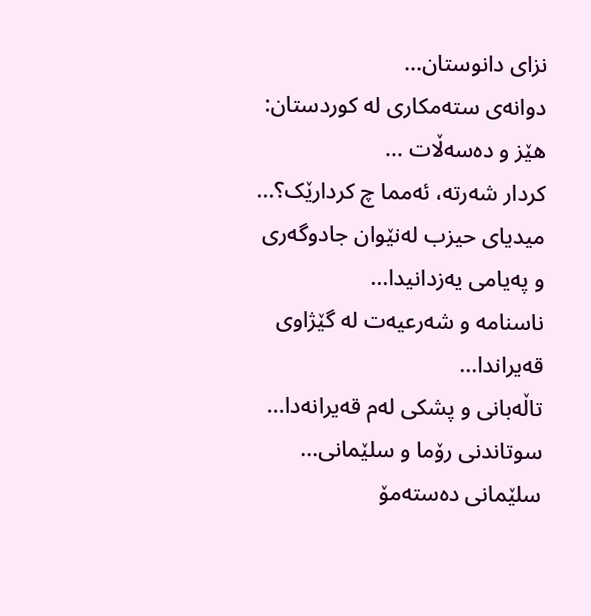نزای دانوستان...
دوانەی ستەمکاری لە کوردستان: هێز و دەسەڵات ...
کردار شەرتە، ئەمما چ کردارێک؟...
میدیای حیزب لەنێوان جادوگەری و پەیامی یەزدانیدا...
ناسنامە و شەرعیەت لە گێژاوی قەیراندا...
تاڵەبانی و پشکی لەم قەیرانەدا...
سوتاندنی رۆما و سلێمانی...
سلێمانی دەستەمۆ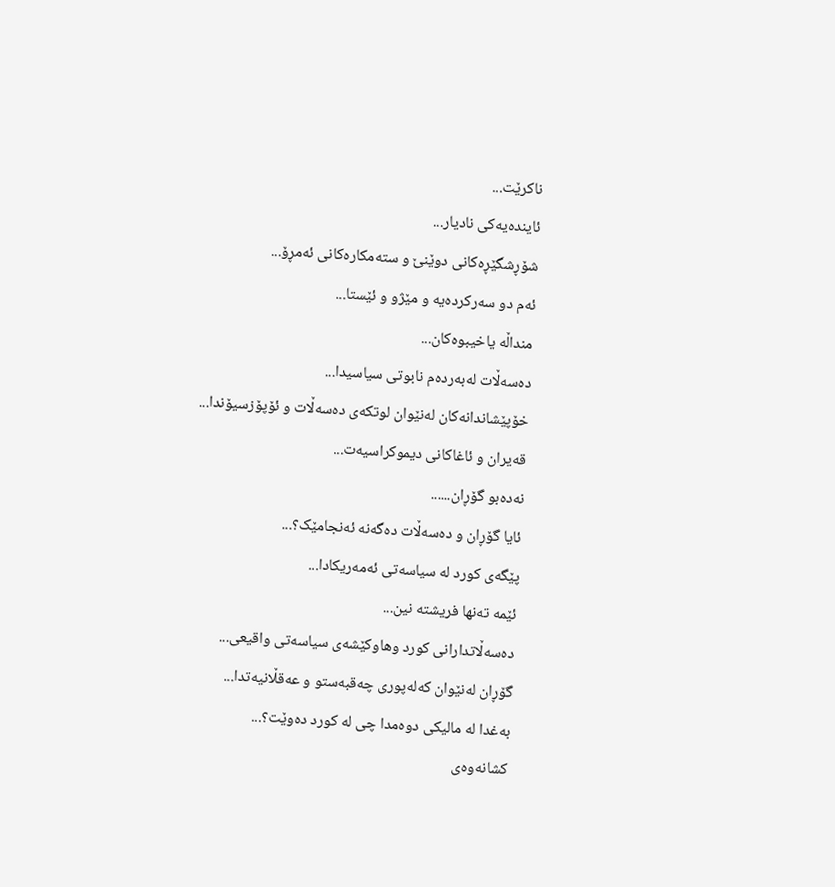ناکرێت...
ئایندەیەکی نادیار...
شۆڕشگێڕەکانی دوێنێ و ستەمکارەکانی ئەمڕۆ...
ئەم دو سەرکردەیە و مێژو و ئێستا...
منداڵە یاخیبوەکان...
دەسەڵات لەبەردەم نابوتی سیاسیدا...
خۆپێشاندانەکان لەنێوان لوتکەی دەسەڵات و ئۆپۆزسیۆندا...
قەیران و ئاغاکانی دیموکراسیەت...
نەدەبو گۆڕان......
ئایا گۆڕان و دەسەڵات دەگەنە ئەنجامێک؟...
پێگەی کورد لە سیاسەتی ئەمه‌ریکادا...
ئێمە ته‌نها فریشتە نین...
دەسەڵاتدارانی کورد وهاوکێشەی سیاسەتی واقیعی...
گۆڕان لەنێوان کەلەپوری چه‌قبه‌ستو و عەقڵانیەتدا...
بەغدا لە مالیکی دوەمدا چی لە کورد دەوێت؟...
کشانەوەی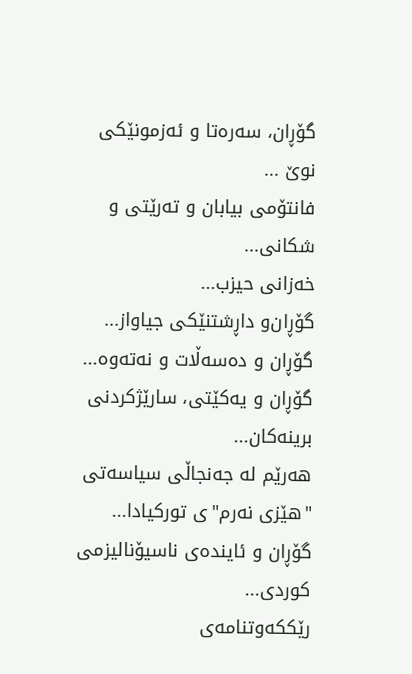گۆڕان، سەرەتا و ئه‌زمونێکی نوێ ...
فانتۆمی بیابان و تەرێتی و شکانی...
خەزانی حیزب...
گۆڕان‌و داڕشتنێکی جیاواز...
گۆڕان و دەسەڵات و نەتەوە...
گۆڕان و یەکێتی، سارێژکردنی برینەکان...
هەرێم لە جەنجاڵی سیاسەتی "هێزی نەرم"ی تورکیادا...
گۆڕان و ئایندەی ناسیۆنالیزمی کوردی...
رێککەوتنامەی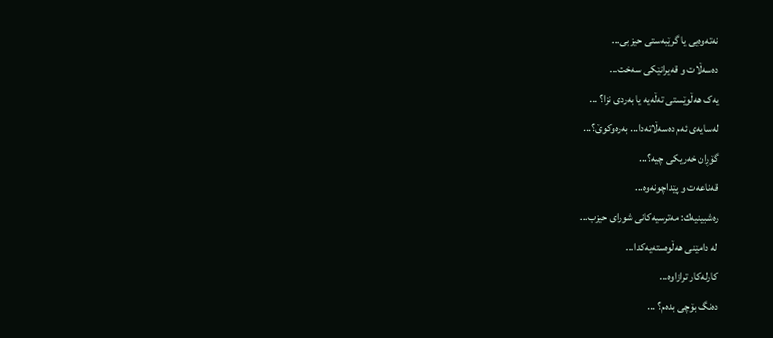نه‌ته‌وه‌یی یا گرێبەستی حیزبی...
دەسەڵات و قەیرانێکی سەخت...
یەک هەڵوێستی تەڵەیە یا بەردی نزا؟ ...
لەسایەی ئەم دەسەڵاتەدا... بەرەوکوێ؟...
گۆڕان خەریکی چیە؟...
قه‌ناعه‌ت و پێداچونه‌وه‌...
ره‌شبینیه‌ك: مه‌ترسیه‌كانی شورای حیزب...
لە دامێنی هەڵوەستەیەکدا...
كارله‌كار ترازاوه‌...
ده‌نگ بۆچی بده‌م؟ ...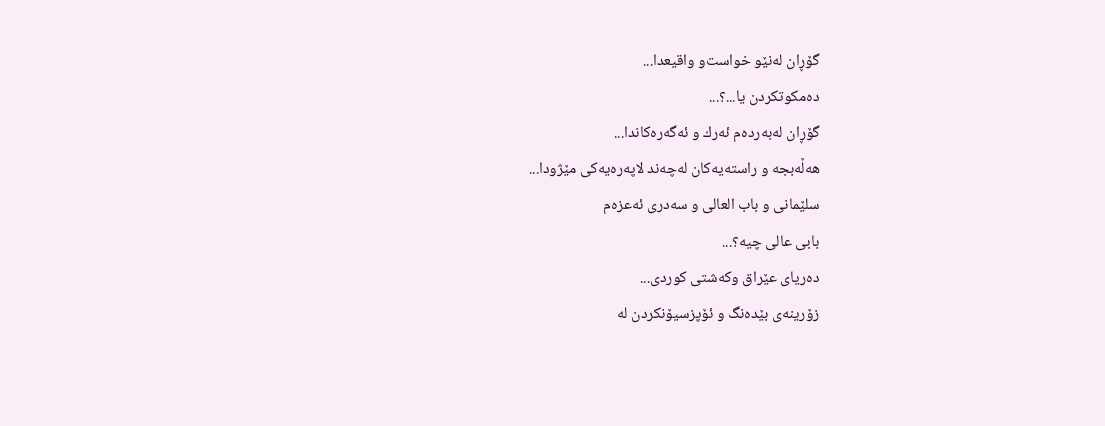گۆڕان له‌نێو خواست‌و واقیعدا...
ده‌مكوتكردن یا...؟...
گۆڕان له‌به‌رده‌م ئه‌رك و ئه‌گه‌ره‌كاندا...
هه‌ڵه‌بجه‌ و راسته‌یه‌كان له‌چه‌ند لاپه‌ره‌یه‌كی مێژودا...
سلێمانی و باب العالی و سه‌دری ئه‌عزه‌م
بابی عالی چیه‌؟...
ده‌ریای عێراق وكه‌شتی كوردی...
زۆرینه‌ی بێده‌نگ و ئۆپزسیۆنكردن له‌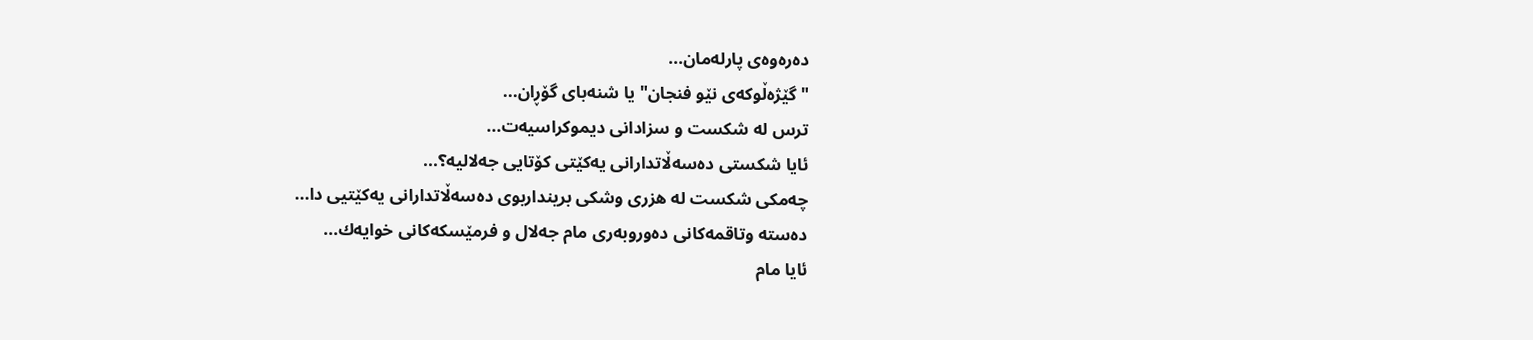ده‌ره‌وه‌ی پارله‌مان...
"گێژه‌ڵوكه‌ی نێو فنجان" یا شنه‌بای گۆڕان...
ترس له‌ شكست و سزادانی دیموكراسیه‌ت...
ئایا شكستی ده‌سه‌ڵاتدارانی یه‌كێتی كۆتایی جه‌لالیه‌؟...
چه‌مكی شكست له‌ هزری وشكی برینداربوی ده‌سه‌ڵاتدارانی یه‌كێتیی دا...
ده‌سته‌ وتاقمه‌كانی ده‌وروبه‌ری مام جه‌لال و فرمێسكه‌كانی خوایه‌ك...
ئایا مام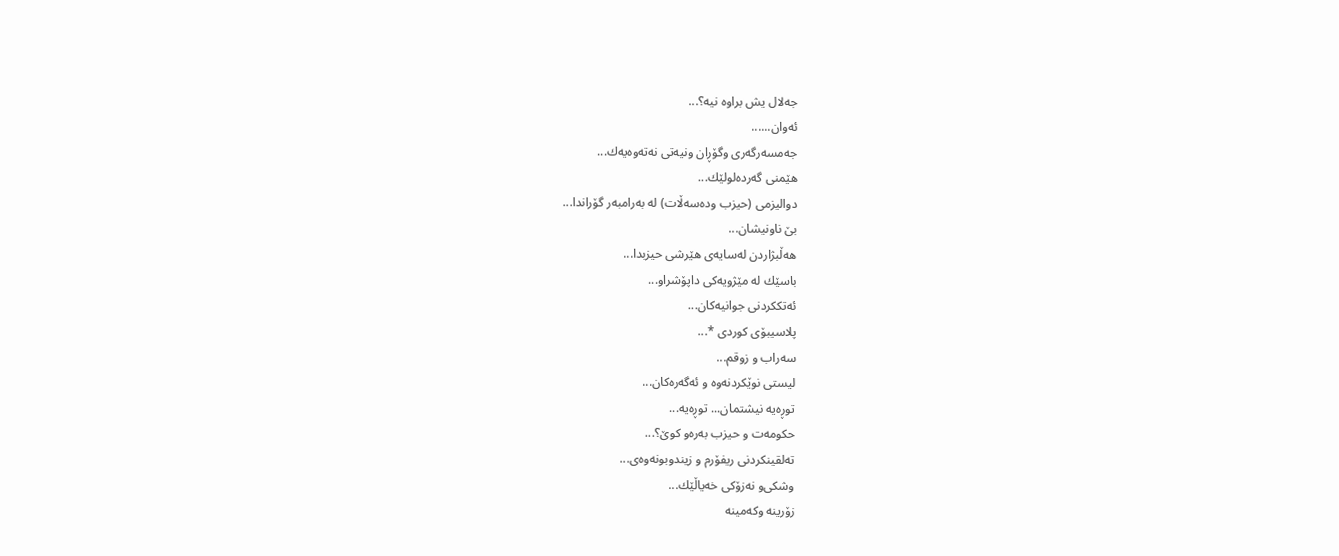جه‌لال یش براوه‌ نیه‌؟...
ئه‌وان......
جه‌مسه‌رگه‌ری وگۆڕان ونیه‌تی نه‌ته‌وه‌یه‌ك...
هێمنی گه‌رده‌لولێك...
دوالیزمی (حیزب وده‌سه‌ڵات) له‌ به‌رامبه‌ر گۆراندا...
بێ ناونیشان...
هه‌ڵبژاردن له‌سایه‌ی هێرشی حیزبدا...
باسێك له‌ مێژویه‌كی داپۆشراو...
ئه‌تككردنی جوانیه‌كان...
پلاسیبۆی كوردی *...
سه‌راب و زوقم...
لیستی نوێكردنه‌وه‌ و ئه‌گه‌ره‌كان...
توڕه‌یه‌ نیشتمان... توڕه‌یه‌...
حكومه‌ت ‌و حیزب به‌ره‌و كوێ‌؟...
ته‌لقینكردنی ریفۆرم ‌و زیندوبونه‌وه‌ی...
وشكی‌و نه‌زۆكی خه‌یاڵێك...
زۆرینه‌ وكه‌مینه‌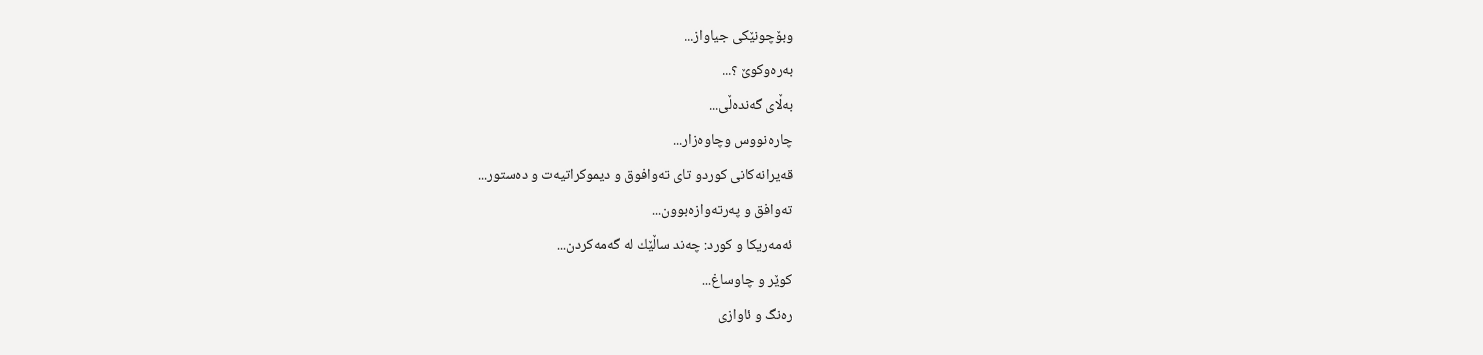وبۆچونێكی جیاواز...
به‌ره‌وكوێ ؟...
به‌ڵای‌ گه‌نده‌ڵی...
چاره‌نووس وچاوه‌زار...
قه‌یرانه‌كانی كوردو تای ته‌وافوق و دیموكراتیه‌ت و ده‌ستور...
ته‌وافق و په‌رته‌وازه‌بوون...
ئه‌مه‌ریكا و كورد: چه‌ند ساڵێك له‌ گه‌مه‌كردن...
كوێر و چاوساغ...
ره‌نگ و ئاوازی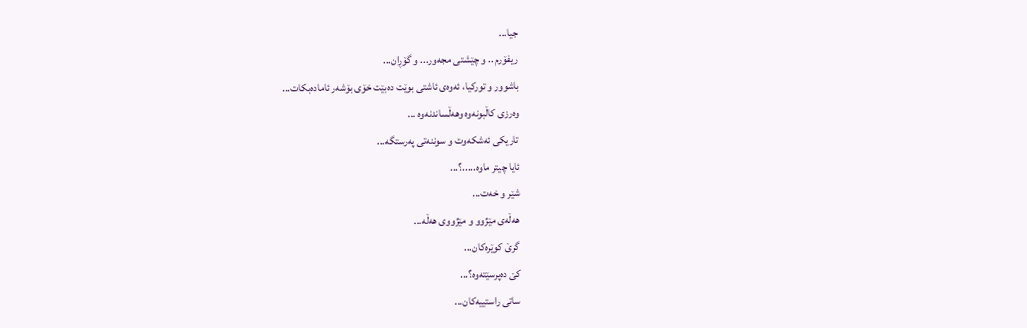جیا...
ریفۆرم .. و چێشتی مجه‌ور... و گۆڕان...
باشوور و توركیا، ئه‌وه‌ی ئاشتی بوێت ده‌بێت خۆی بۆشه‌ر ئاماده‌بكات...
وه‌رزی كاڵبونه‌وه‌ وهه‌ڵساندنه‌وه‌ ...
تاریكی ئه‌شكه‌وت و سوننه‌تی په‌رستگه‌...
ئایا چیتر ماوه‌.....؟...
شێر و خه‌ت...
هه‌ڵه‌ی مێژوو و مێژووی هه‌ڵه‌...
گرێ كوێره‌كان...
كێ ده‌پرسێته‌وه‌؟...
ساتی راستییه‌كان...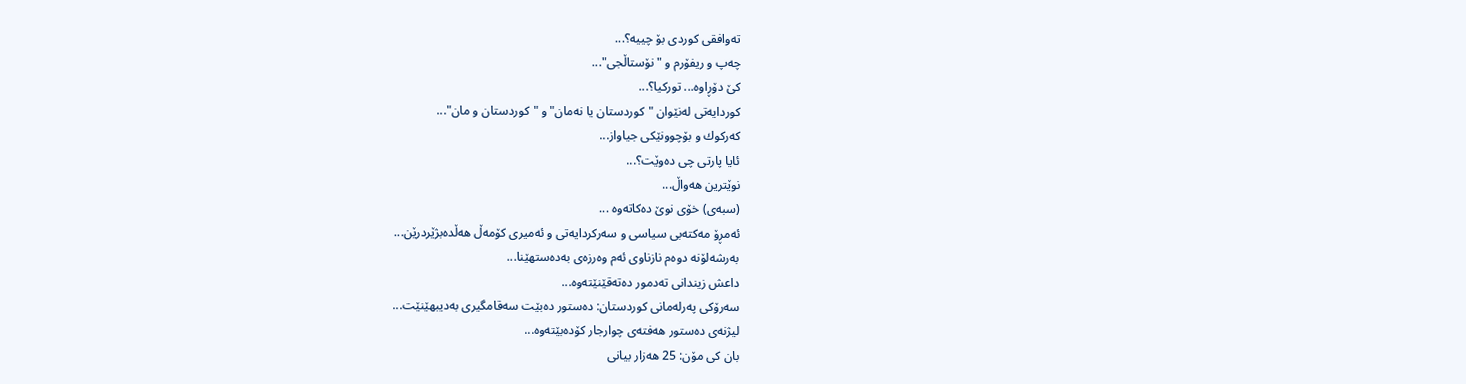ته‌وافقی كوردی بۆ چییه‌؟...
چه‌پ و ریفۆرم و "نۆستاڵجی"...
كێ دۆڕاوه‌... توركیا؟...
كوردایه‌تی له‌نێوان "كوردستان یا نه‌مان"و "كوردستان ‌و مان"...
كه‌ركوك و بۆچوونێكی جیاواز...
ئایا پارتی چی ده‌وێت؟...
نوێترین هه‌واڵ...
(سبەى) خۆى نوێ دەکاتەوە ...
ئه‌مڕۆ مه‌كته‌بی‌ سیاسی‌ و سه‌ركردایه‌تی‌ و ئه‌میری‌ كۆمه‌ڵ هەڵدەبژێردرێن...
به‌رشه‌لۆنه‌ دوه‌م نازناوی ئه‌م وه‌رزه‌ی به‌ده‌ستهێنا...
داعش زیندانی تەدمور دەتەقێنێتەوە...
سەرۆكی پەرلەمانی كوردستان: دەستور دەبێت سەقامگیری بەدیبهێنێت...
لیژنەی دەستور هەفتەی چوارجار كۆدەبێتەوە...
بان كی مۆن: 25 هەزار بیانی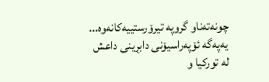چونەتەناو گروپە تیرۆرستییەكانەوە...
یەپەگە ئۆپەراسیۆنی دابڕینی داعش لە تورکیا و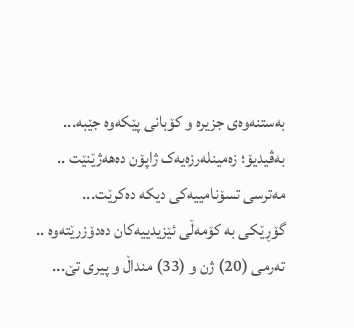بەستنەوەی جزیرە و کۆبانی پێکەوە جێبە...
بەڤیدیۆ؛ زەمینلەرزەیەک ژاپۆن دەهەژێنێت .. مەترسی تسۆنامییەکی دیکە دەکرێت...
گۆڕێکی بە کۆمەڵی ئێزیدییەکان دەدۆزرێتەوە .. تەرمی (20) ژن و (33) منداڵ و پیری تێ...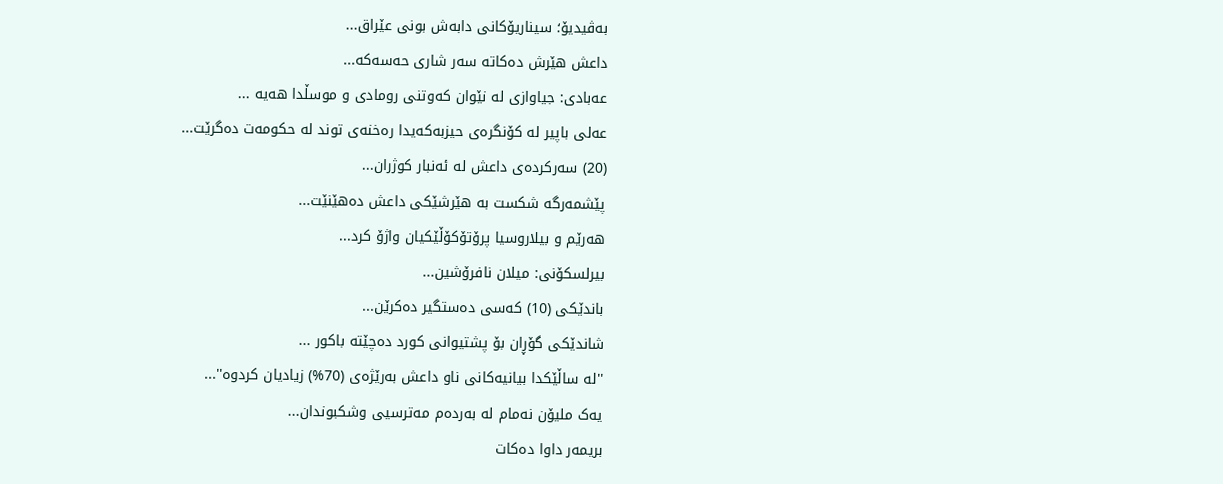بەڤیدیۆ؛ سیناریۆکانی دابەش بونی عێراق...
داعش هێرش دەکاتە سەر شاری حەسەکە...
عه‌بادی: جیاوازی له‌ نێوان کەوتنی رومادی و موسڵدا هه‌یه‌ ...
عەلی باپیر لە کۆنگرەی حیزبەکەیدا رەخنەی توند لە حکومەت دەگرێت...
(20) سه‌ركرده‌ی داعش لە ئەنبار کوژران...
پێشمەرگە شكست بە هێرشێكی داعش دەهێنێت...
هەرێم و بیلاروسیا پرۆتۆکۆڵێکیان واژۆ کرد...
بیرلسكۆنی: میلان نافرۆشین...
باندێکی (10) کەسى دەستگیر دەکرێن...
شاندێکى گۆڕان بۆ پشتیوانی کورد دەچێتە باکور ...
''لە ساڵێکدا بیانیه‌كانی ناو داعش بەرێژەى (70%) زیادیان کردوە''...
یەک ملیۆن نەمام لە بەردەم مەترسیی وشکبوندان...
بریمه‌ر داوا دەکات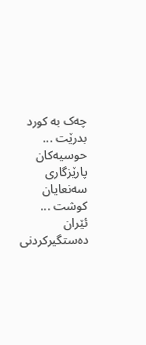چەک بە کورد بدرێت ...
حوسیەکان پارێزگارى سەنعایان کوشت ...
ئێران دەستگیرکردنى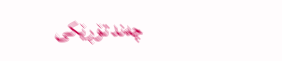چه‌ند تۆڕێكی‌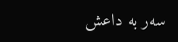سه‌ر به‌ داعش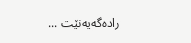رادەگەیەنێت ...